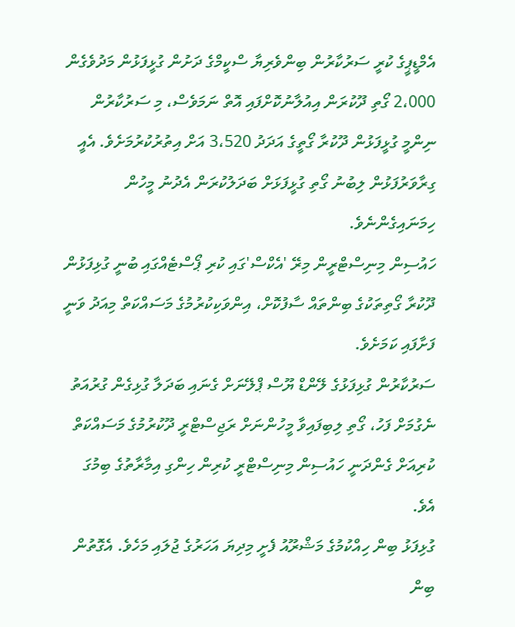އެމްޑީޕީގެ ކުރީ ސަރުކާރުން ބިންވެރިޔާ ސްކީމްގެ ދަށުން ގުޅީފަޅުން މަދުވެގެން 2،000 ގޯތި ދޫކުރަން އިއުލާނުކޮށްފައި އޮތް ނަމަވެސް، މި ސަރުކާރުން ނިންމީ ގުޅީފަޅުން ދޫކުރާ ގޯތީގެ އަދަދު 3،520 އަށް އިތުރުކުރުމަށެވެ. އެއީ ގިރާވަރުފަޅުން ލިބުނު ގޯތި ގުޅީފަޅަށް ބަދަލުކުރަން އެދުނު މީހުން ހިމަނައިގެންނެވެ.
ހައުސިން މިނިސްޓްރީން މިރޭ 'އެކްސް'ގައި ކުރި ޕޯސްޓެއްގައި ބުނީ ގުޅިފަޅުން ދޫކުރާ ގޯތިތަކުގެ ބިންތައް ސާފުކޮށް، އިންވަކިކުރުމުގެ މަސައްކަތް މިއަދު ވަނީ ފަށާފައި ކަމަށެވެ.
ސަރުކާރުން ގުޅިފަޅުގެ ލޭންޑް ޔޫސް ޕްލޭނަށް ގެނައި ބަދަލާ ގުޅިގެން ގުރުއަތު ނެގުމަށް ފަހު، ގޯތި ލިބިފައިވާ މީހުންނަށް ރަޖިސްޓްރީ ދޫކުރުމުގެ މަސައްކަތް ކުރިއަށް ގެންދަނީ ހައުސިން މިނިސްޓްރީ ކުރިން ހިންގި އިމާރާތުގެ ބިމުގަ އެވެ.
ގުޅިފަޅު ބިން ހިއްކުމުގެ މަޝްރޫއު ފެށީ މިދިޔަ އަހަރުގެ ޖުލައި މަހެވެ. އެގޮތުން ބިން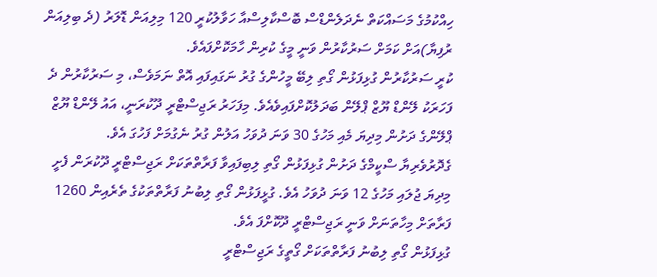ހިއްކުމުގެ މަސައްކަތް ނެދަލެންޑްސް ބޮސްކާލިސްއާ ހަވާލުކުރީ 120 މިލިއަން ޑޮލަރު (ދެ ބިލިއަން ރުފިޔާ)އަށް ކަމަށް ސަރުކާރުން ވަނީ މީގެ ކުރިން ހާމަކޮށްފައެވެ.
ކުރީ ސަރުކާރުން ގުޅިފަޅުން ގޯތި ލިބޭ މީހުންގެ ގުރު ނަގައިފައި އޮތް ނަމަވެސް، މި ސަރުކާރުން ދެ ފަހަރަކު ލޭންޑް ޔޫޒް ޕްލޭން ބަދަލުކޮށްފައިވެއެވެ. މިފަހަރު ރަޖިސްޓްރީ ދޫކުރަނީ، އައު ލޭންޑް ޔޫޒް ޕްލޭންގެ ދަށުން މިދިޔަ މެއި މަހުގެ 30 ވަނަ ދުވަހު އަލުން ގުރު ނެގުމަށް ފަހުގަ އެވެ.
ގެދޮރުވެރިޔާ ސްކީމްގެ ދަށުން ގުޅިފަޅުން ގޯތި ލިބިފައިވާ ފަރާތްތަކަށް ރަޖިސްޓްރީ ދޫކުރަން ފެށީ މިދިޔަ ޖުލައި މަހުގެ 12 ވަނަ ދުވަހު އެވެ. ގުޅީފަޅުން ގޯތި ލިބުނު ފަރާތްތަކުގެ ތެރެއިން 1260 ފަރާތަށް މިހާތަނަށް ވަނީ ރަޖިސްޓްރީ ދޫކޮށްފަ އެވެ.
ގުޅިފަޅުން ގޯތި ލިބުނު ފަރާތްތަކަށް ގޯތީގެ ރަޖިސްޓްރީ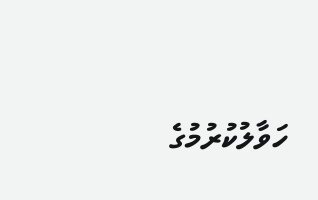ހަވާލުކުރުމުގެ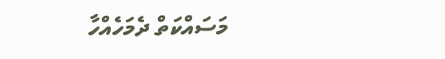މަސައްކަތް ދެމަހެއްހާ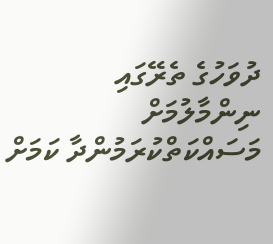ދުވަހުގެ ތެރޭގައި ނިންމާލުމަށް މަސައްކަތްކުރަމުންދާ ކަމަށް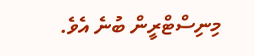މިނިސްޓްރީން ބުނެ އެވެ.